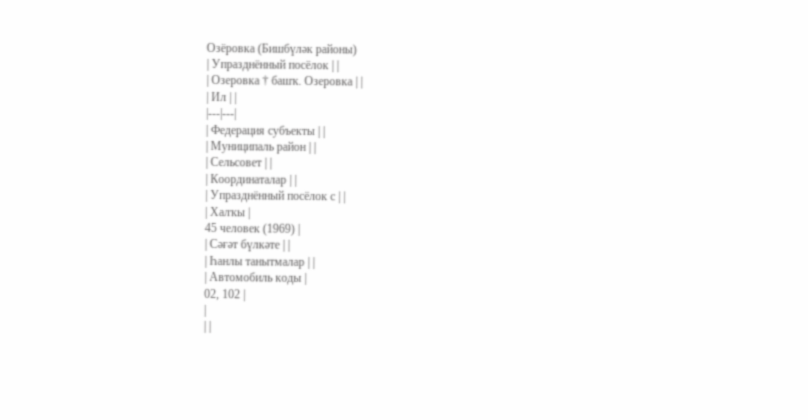Озёровка (Бишбүләк районы)
| Упразднённый посёлок | |
| Озеровка † башҡ. Озеровка | |
| Ил | |
|---|---|
| Федерация субъекты | |
| Муниципаль район | |
| Сельсовет | |
| Координаталар | |
| Упразднённый посёлок с | |
| Халҡы |
45 человек (1969) |
| Сәғәт бүлкәте | |
| Һанлы танытмалар | |
| Автомобиль коды |
02, 102 |
|
| |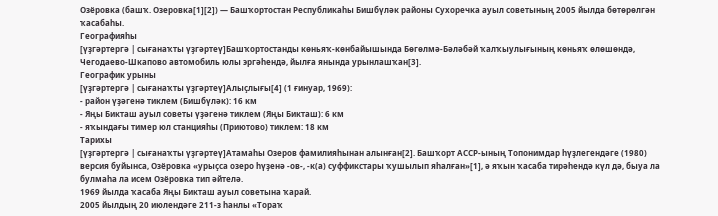Озёровка (башҡ. Озеровка[1][2]) — Башҡортостан Республикаһы Бишбүләк районы Сухоречка ауыл советының 2005 йылда бөтөрөлгән ҡасабаһы.
Географияһы
[үҙгәртергә | сығанаҡты үҙгәртеү]Башҡортостанды көньяҡ-көнбайышында Бөгөлмә-Бәләбәй ҡалҡыулығының көньяҡ өлөшөндә, Чегодаево-Шкапово автомобиль юлы эргәһендә, йылға янында урынлашҡан[3].
Географик урыны
[үҙгәртергә | сығанаҡты үҙгәртеү]Алыҫлығы[4] (1 ғинуар, 1969):
- район үҙәгенә тиклем (Бишбүләк): 16 км
- Яңы Бикташ ауыл советы үҙәгенә тиклем (Яңы Бикташ): 6 км
- яҡындағы тимер юл станцияһы (Приютово) тиклем: 18 км
Тарихы
[үҙгәртергә | сығанаҡты үҙгәртеү]Атамаһы Озеров фамилияһынан алынған[2]. Башҡорт АССР-ының Топонимдар һүҙлегендәге (1980) версия буйынса, Озёровка «урыҫса озеро һүҙенә -ов-, -к(а) суффикстары ҡушылып яһалған»[1], ә яҡын ҡасаба тирәһендә күл дә, быуа ла булмаһа ла исем Озёровка тип әйтелә.
1969 йылда ҡасаба Яңы Бикташ ауыл советына ҡарай.
2005 йылдың 20 июлендәге 211-з һанлы «Тораҡ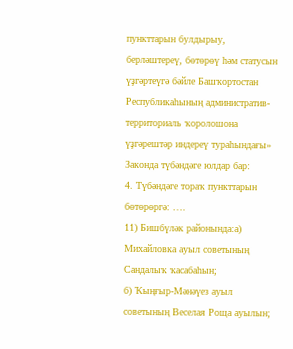пункттарын булдырыу, берләштереү, бөтөрөү һәм статусын үҙгәртеүгә бәйле Башҡортостан Республикаһының административ-территориаль ҡоролошона үҙгәрештәр индереү тураһындағы» Законда түбәндәге юлдар бар:
4. Түбәндәге тораҡ пункттарын бөтөрөргә: ….
11) Бишбүләк районында:а) Михайловка ауыл советының Сандалыҡ ҡасабаһын;
б) Ҡыңғыр-Мәнәүез ауыл советының Веселая Роща ауылын;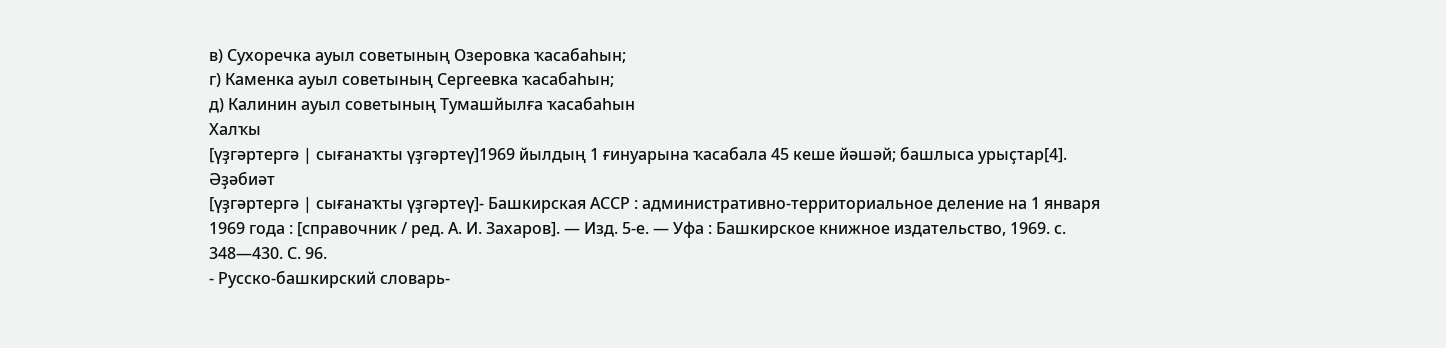в) Сухоречка ауыл советының Озеровка ҡасабаһын;
г) Каменка ауыл советының Сергеевка ҡасабаһын;
д) Калинин ауыл советының Тумашйылға ҡасабаһын
Халҡы
[үҙгәртергә | сығанаҡты үҙгәртеү]1969 йылдың 1 ғинуарына ҡасабала 45 кеше йәшәй; башлыса урыҫтар[4].
Әҙәбиәт
[үҙгәртергә | сығанаҡты үҙгәртеү]- Башкирская АССР : административно-территориальное деление на 1 января 1969 года : [справочник / ред. А. И. Захаров]. — Изд. 5-е. — Уфа : Башкирское книжное издательство, 1969. с. 348—430. С. 96.
- Русско-башкирский словарь-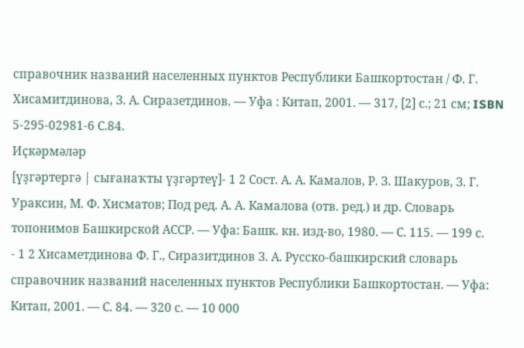справочник названий населенных пунктов Республики Башкортостан / Ф. Г. Хисамитдинова, З. А. Сиразетдинов. — Уфа : Китап, 2001. — 317, [2] с.; 21 см; ISBN 5-295-02981-6 С.84.
Иҫкәрмәләр
[үҙгәртергә | сығанаҡты үҙгәртеү]- 1 2 Сост. А. А. Камалов, Р. З. Шакуров, З. Г. Ураксин, М. Ф. Хисматов; Под ред. А. А. Камалова (отв. ред.) и др. Словарь топонимов Башкирской АССР. — Уфа: Башк. кн. изд-во, 1980. — С. 115. — 199 с.
- 1 2 Хисаметдинова Ф. Г., Сиразитдинов З. А. Русско-башкирский словарь справочник названий населенных пунктов Республики Башкортостан. — Уфа: Китап, 2001. — С. 84. — 320 с. — 10 000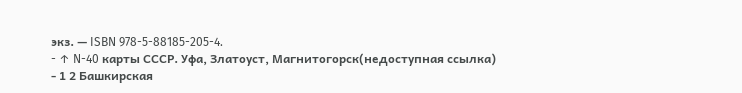экз. — ISBN 978-5-88185-205-4.
- ↑ N-40 карты СССР. Уфа, Златоуст, Магнитогорск(недоступная ссылка)
- 1 2 Башкирская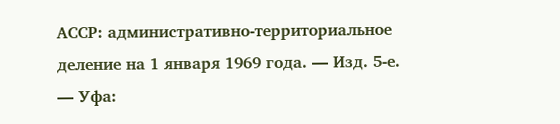АССР: административно-территориальное деление на 1 января 1969 года. — Изд. 5-е. — Уфа: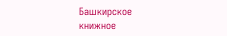Башкирское книжное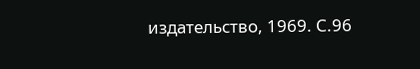издательство, 1969. С.96